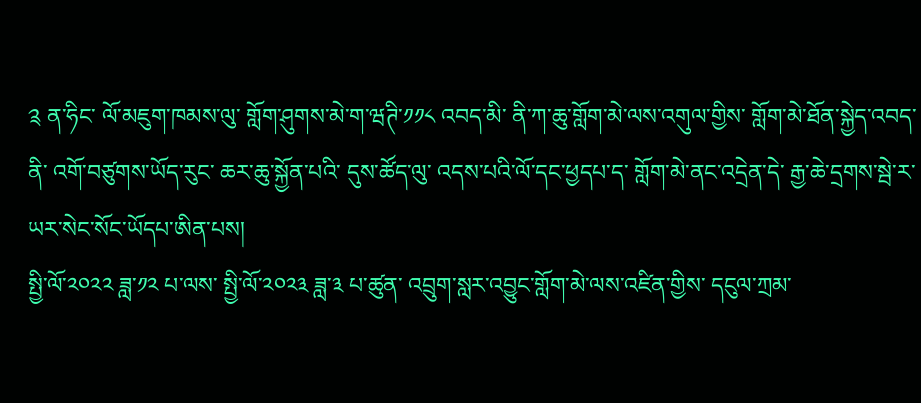༉ ན་ཧིང་ ལོ་མཇུག་ཁམས་ལུ་ གློག་ཤུགས་མེ་ག་ཝཊི་༡༡༨ འབད་མི་ ནི་ཀ་ཆུ་གློག་མེ་ལས་འགུལ་གྱིས་ གློག་མེ་ཐོན་སྐྱེད་འབད་ནི་ འགོ་བཙུགས་ཡོད་རུང་ ཆར་ཆུ་སྐྱོན་པའི་ དུས་ཚོད་ལུ་ འདས་པའི་ལོ་དང་ཕྱདཔ་ད་ གློག་མེ་ནང་འདྲེན་དེ་ རྒྱ་ཆེ་དྲགས་སྦེ་ར་ ཡར་སེང་སོང་ཡོདཔ་ཨིན་པས།
སྤྱི་ལོ་༢༠༢༢ ཟླ་༡༢ པ་ལས་ སྤྱི་ལོ་༢༠༢༣ ཟླ་༣ པ་ཚུན་ འབྲུག་སླར་འབྱུང་གློག་མེ་ལས་འཛིན་གྱིས་ དངུལ་ཀྲམ་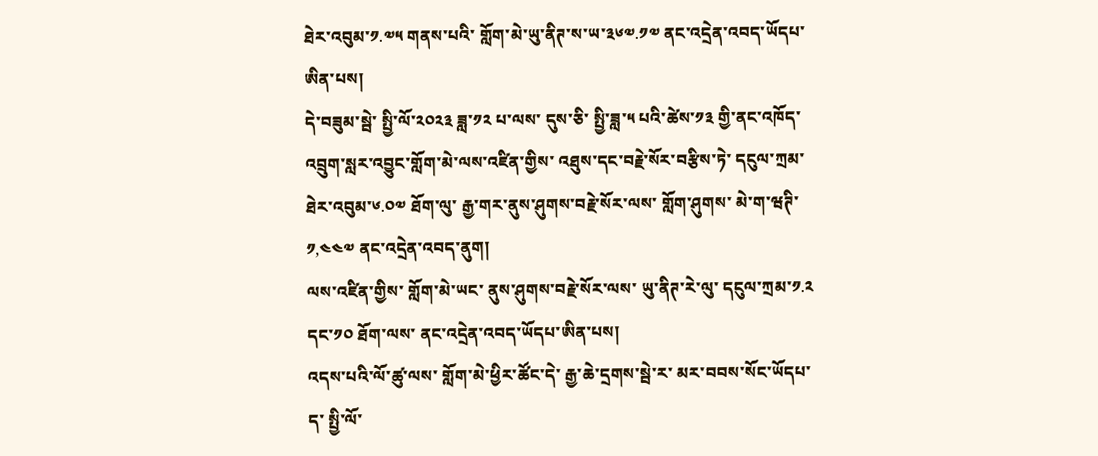ཐེར་འབུམ་༡.༧༥ གནས་པའི་ གློག་མེ་ཡུ་ནིཊ་ས་ཡ་༣༦༧.༡༧ ནང་འདྲེན་འབད་ཡོདཔ་ཨིན་པས།
དེ་བཟུམ་སྦེ་ སྤྱི་ལོ་༢༠༢༣ ཟླ་༡༢ པ་ལས་ དུས་ཅི་ སྤྱི་ཟླ་༥ པའི་ཚེས་༡༣ གྱི་ནང་འཁོད་ འབྲུག་སླར་འབྱུང་གློག་མེ་ལས་འཛིན་གྱིས་ འཐུས་དང་བརྗེ་སོར་བརྩིས་ཏེ་ དངུལ་ཀྲམ་ཐེར་འབུམ་༦.༠༧ ཐོག་ལུ་ རྒྱ་གར་ནུས་ཤུགས་བརྗེ་སོར་ལས་ གློག་ཤུགས་ མེ་ག་ཝཊི་༡,༤༤༧ ནང་འདྲེན་འབད་ནུག།
ལས་འཛིན་གྱིས་ གློག་མེ་ཡང་ ནུས་ཤུགས་བརྗེ་སོར་ལས་ ཡུ་ནིཊ་རེ་ལུ་ དངུལ་ཀྲམ་༡.༢ དང་༡༠ ཐོག་ལས་ ནང་འདྲེན་འབད་ཡོདཔ་ཨིན་པས།
འདས་པའི་ལོ་ཚུ་ལས་ གློག་མེ་ཕྱིར་ཚོང་དེ་ རྒྱ་ཆེ་དྲགས་སྦེ་ར་ མར་བབས་སོང་ཡོདཔ་ད་ སྤྱི་ལོ་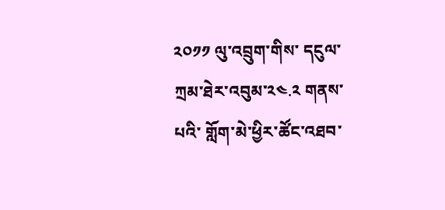༢༠༡༡ ལུ་འབྲུག་གིས་ དངུལ་ཀྲམ་ཐེར་འབུམ་༢༤.༢ གནས་པའི་ གློག་མེ་ཕྱིར་ཚོང་འཐབ་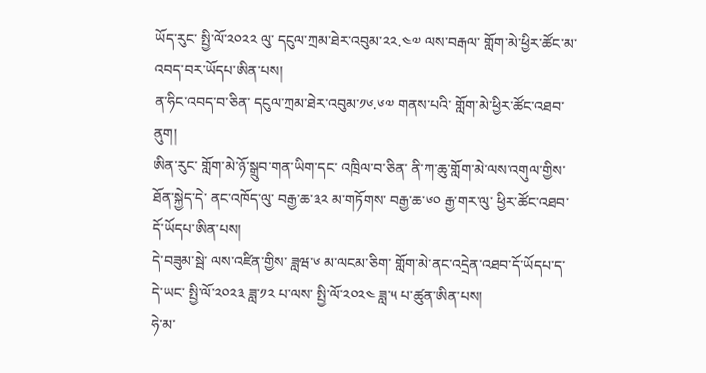ཡོད་རུང་ སྤྱི་ལོ་༢༠༢༢ ལུ་ དངུལ་ཀྲམ་ཐེར་འབུམ་༢༢.༤༧ ལས་བརྒལ་ གློག་མེ་ཕྱིར་ཚོང་མ་འབད་བར་ཡོདཔ་ཨིན་པས།
ན་ཧིང་འབད་བ་ཅིན་ དངུལ་ཀྲམ་ཐེར་འབུམ་༡༦.༦༧ གནས་པའི་ གློག་མེ་ཕྱིར་ཚོང་འཐབ་ནུག།
ཨིན་རུང་ གློག་མེ་ཉོ་སྒྲུབ་གན་ཡིག་དང་ འཁྲིལ་བ་ཅིན་ ནི་ཀ་ཆུ་གློག་མེ་ལས་འགུལ་གྱིས་ ཐོན་སྐྱེད་དེ་ ནང་འཁོད་ལུ་ བརྒྱ་ཆ་༣༢ མ་གཏོགས་ བརྒྱ་ཆ་༦༠ རྒྱ་གར་ལུ་ ཕྱིར་ཚོང་འཐབ་དོ་ཡོདཔ་ཨིན་པས།
དེ་བཟུམ་སྦེ་ ལས་འཛིན་གྱིས་ ཟླཝ་༦ མ་ལངམ་ཅིག་ གློག་མེ་ནང་འདྲེན་འཐབ་དོ་ཡོདཔ་ད་ དེ་ཡང་ སྤྱི་ལོ་༢༠༢༣ ཟླ་༡༢ པ་ལས་ སྤྱི་ལོ་༢༠༢༤ ཟླ་༥ པ་ཚུན་ཨིན་པས།
ཧེ་མ་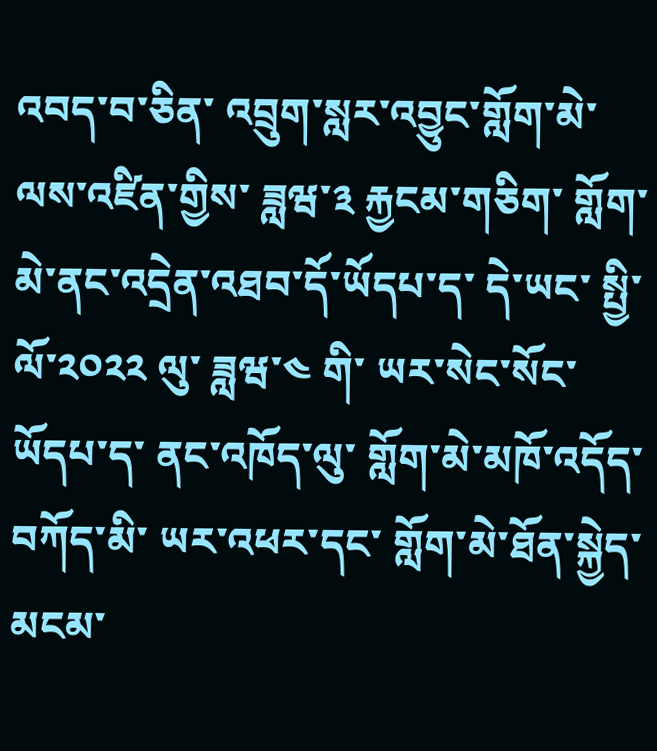འབད་བ་ཅིན་ འབྲུག་སླར་འབྱུང་གློག་མེ་ལས་འཛིན་གྱིས་ ཟླཝ་༣ རྐྱངམ་གཅིག་ གློག་མེ་ནང་འདྲེན་འཐབ་དོ་ཡོདཔ་ད་ དེ་ཡང་ སྤྱི་ལོ་༢༠༢༢ ལུ་ ཟླཝ་༤ གི་ ཡར་སེང་སོང་ཡོདཔ་ད་ ནང་འཁོད་ལུ་ གློག་མེ་མཁོ་འདོད་བཀོད་མི་ ཡར་འཕར་དང་ གློག་མེ་ཐོན་སྐྱེད་མངམ་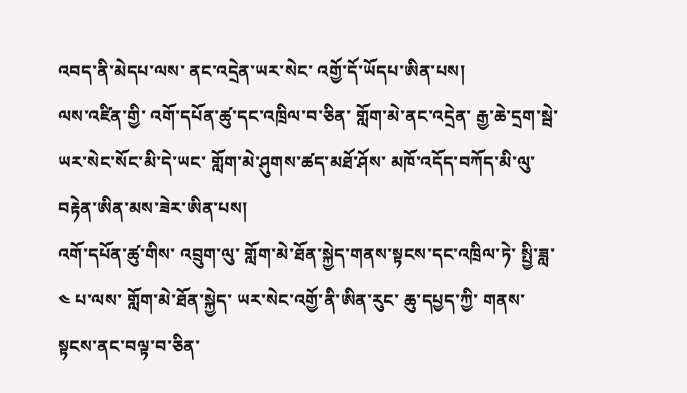འབད་ནི་མེདཔ་ལས་ ནང་འདྲེན་ཡར་སེང་ འགྱོ་དོ་ཡོདཔ་ཨིན་པས།
ལས་འཛིན་གྱི་ འགོ་དཔོན་ཚུ་དང་འཁྲིལ་བ་ཅིན་ གློག་མེ་ནང་འདྲེན་ རྒྱ་ཆེ་དྲག་སྦེ་ ཡར་སེང་སོང་མི་དེ་ཡང་ གློག་མེ་ཤུགས་ཚད་མཐོ་ཤོས་ མཁོ་འདོད་བཀོད་མི་ལུ་བརྟེན་ཨིན་མས་ཟེར་ཨིན་པས།
འགོ་དཔོན་ཚུ་གིས་ འབྲུག་ལུ་ གློག་མེ་ཐོན་སྐྱེད་གནས་སྟངས་དང་འཁྲིལ་ཏེ་ སྤྱི་ཟླ་༤ པ་ལས་ གློག་མེ་ཐོན་སྐྱེད་ ཡར་སེང་འགྱོ་ནི་ཨིན་རུང་ ཆུ་དཔྱད་ཀྱི་ གནས་སྟངས་ནང་བལྟ་བ་ཅིན་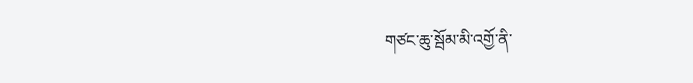གཙང་ཆུ་སྦོམ་མི་འགྱོ་ནི་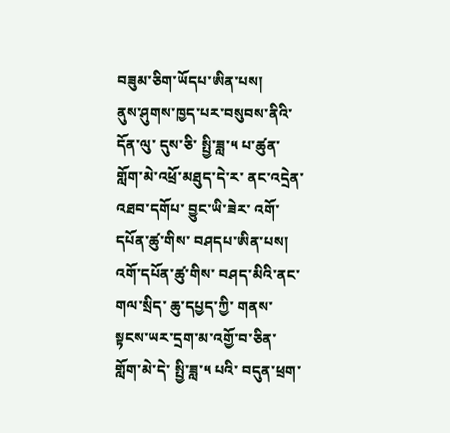བཟུམ་ཅིག་ཡོདཔ་ཨིན་པས།
ནུས་ཤུགས་ཁྱད་པར་བསུབས་ནིའི་དོན་ལུ་ དུས་ཅི་ སྤྱི་ཟླ་༥ པ་ཚུན་ གློག་མེ་འཕྲོ་མཐུད་དེ་ར་ ནང་འདྲེན་འཐབ་དགོཔ་ བྱུང་ཡི་ཟེར་ འགོ་དཔོན་ཚུ་གིས་ བཤདཔ་ཨིན་པས།
འགོ་དཔོན་ཚུ་གིས་ བཤད་མིའི་ནང་ གལ་སྲིད་ ཆུ་དཔྱད་ཀྱི་ གནས་སྟངས་ཡར་དྲག་མ་འགྱོ་བ་ཅིན་ གློག་མེ་དེ་ སྤྱི་ཟླ་༥ པའི་ བདུན་ཕྲག་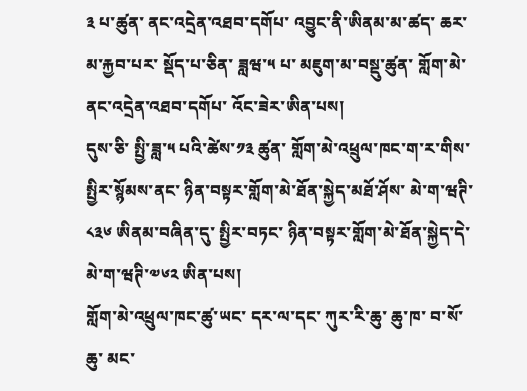༣ པ་ཚུན་ ནང་འདྲེན་འཐབ་དགོཔ་ འབྱུང་ནི་ཨིནམ་མ་ཚད་ ཆར་མ་རྐྱབ་པར་ སྡོད་པ་ཅིན་ ཟླཝ་༥ པ་ མཇུག་མ་བསྡུ་ཚུན་ གློག་མེ་ནང་འདྲེན་འཐབ་དགོཔ་ འོང་ཟེར་ཨིན་པས།
དུས་ཅི་ སྤྱི་ཟླ་༥ པའི་ཚེས་༡༣ ཚུན་ གློག་མེ་འཕྲུལ་ཁང་ག་ར་གིས་ སྤྱིར་སྙོམས་ནང་ ཉིན་བསྟར་གློག་མེ་ཐོན་སྐྱེད་མཐོ་ཤོས་ མེ་ག་ཝཊི་༨༣༦ ཨིནམ་བཞིན་དུ་ སྤྱིར་བཏང་ ཉིན་བསྟར་གློག་མེ་ཐོན་སྐྱེད་དེ་ མེ་ག་ཝཊི་༧༦༢ ཨིན་པས།
གློག་མེ་འཕྲུལ་ཁང་ཚུ་ཡང་ དར་ལ་དང་ ཀུར་རི་ཆུ་ ཆུ་ཁ་ བ་སོ་ཆུ་ མང་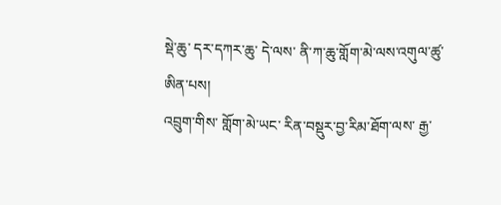སྡེ་ཆུ་ དར་དཀར་ཆུ་ དེ་ལས་ ནི་ཀ་ཆུ་གློག་མེ་ལས་འགུལ་ཚུ་ཨིན་པས།
འབྲུག་གིས་ གློག་མེ་ཡང་ རིན་བསྡུར་བྱ་རིམ་ཐོག་ལས་ རྒྱ་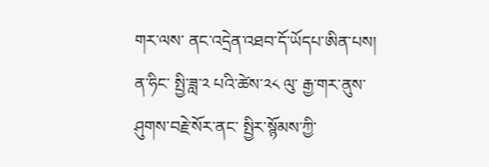གར་ལས་ ནང་འདྲེན་འཐབ་དོ་ཡོདཔ་ཨིན་པས།
ན་ཧིང་ སྤྱི་ཟླ་༢ པའི་ཚེས་༢༨ ལུ་ རྒྱ་གར་ནུས་ཤུགས་བརྗེ་སོར་ནང་ སྤྱིར་སྙོམས་ཀྱི་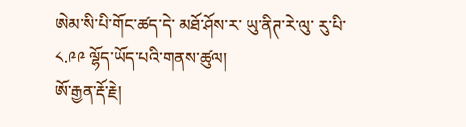ཨེམ་སི་པི་གོང་ཚད་དེ་ མཐོ་ཤོས་ར་ ཡུ་ནིཊ་རེ་ལུ་ རུ་པི་༨.༩༩ ལྷོད་ཡོད་པའི་གནས་ཚུལ།
ཨོ་རྒྱན་རྡོ་རྗེ།